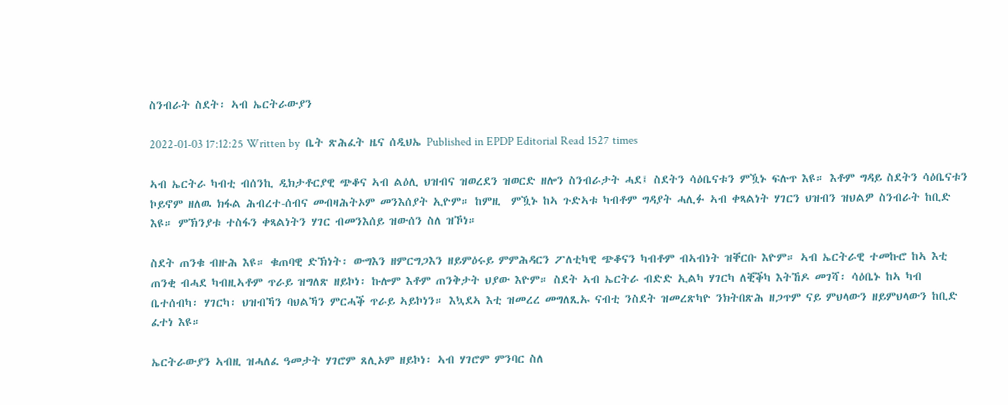ስንብራት ስደት፡ ኣብ ኤርትራውያን

2022-01-03 17:12:25 Written by  ቤት ጽሕፈት ዜና ሰዲህኤ Published in EPDP Editorial Read 1527 times

ኣብ ኤርትራ ካብቲ ብሰንኪ ዲክታቶርያዊ ጭቆና ኣብ ልዕሊ ህዝብና ዝወረደን ዝወርድ ዘሎን ስንብራታት ሓደ፤ ስደትን ሳዕቤናቱን ምዃኑ ፍሉጥ እዩ። እቶም ግዳይ ስደትን ሳዕቤናቱን ኮይኖም ዘለዉ ክፋል ሕብረተ-ሰብና መብዛሕትኦም መንእሰያት ኢዮም። ከምዚ  ምዃኑ ከኣ ጉድኣቱ ካብቶም ግዳያት ሓሊፉ ኣብ ቀጻልነት ሃገርን ህዝብን ዝህልዎ ስንብራት ከቢድ  እዩ። ምኽንያቱ ተስፋን ቀጻልነትን ሃገር ብመንእሰይ ዝውሰን ስለ ዝኾነ።

ስደት ጠንቁ ብዙሕ እዩ። ቁጠባዊ ድኽነት፡ ውግእን ዘምርግጋእን ዘይምዕሩይ ምምሕዳርን ፖለቲካዊ ጭቆናን ካብቶም ብኣብነት ዝቐርቡ እዮም። ኣብ ኤርትራዊ ተመኩሮ ከኣ እቲ ጠንቂ ብሓደ ካብዚኣቶም ጥራይ ዝግለጽ ዘይኮነ፡ ኩሎም እቶም ጠንቅታት ህያው እዮም። ስደት ኣብ ኤርትራ ብድድ ኢልካ ሃገርካ ለቒቕካ እትኸዶ መገሻ፡ ሳዕቤኑ ከኣ ካብ ቤተሰብካ፡ ሃገርካ፡ ህዝብኻን ባህልኻን ምርሓቕ ጥራይ ኣይኮነን። እኳደኣ እቲ ዝመረረ መግለጺኡ ናብቲ ንስደት ዝመረጽካዮ ንክትበጽሕ ዘጋጥም ናይ ምህላውን ዘይምህላውን ከቢድ ፈተነ እዩ።

ኤርትራውያን ኣብዚ ዝሓለፈ ዓመታት ሃገሮም ጸሊኦም ዘይኮነ፡ ኣብ ሃገሮም ምንባር ስለ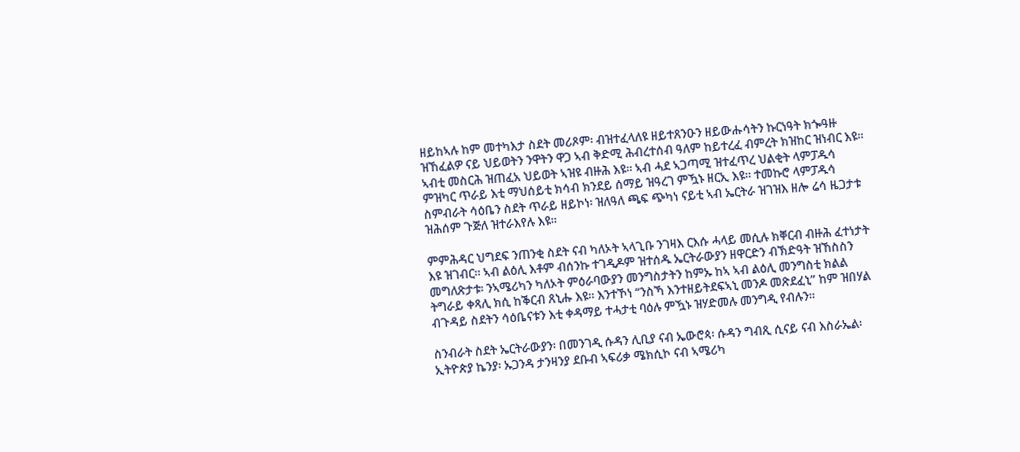ዘይከኣሉ ከም መተካእታ ስደት መሪጾም፡ ብዝተፈላለዩ ዘይተጸንዑን ዘይውሑሳትን ኩርነዓት ክጐዓዙ ዝኸፈልዎ ናይ ህይወትን ንዋትን ዋጋ ኣብ ቅድሚ ሕብረተሰብ ዓለም ከይተረፈ ብምረት ክዝከር ዝነብር እዩ። ኣብቲ መስርሕ ዝጠፈአ ህይወት ኣዝዩ ብዙሕ እዩ። ኣብ ሓደ ኣጋጣሚ ዝተፈጥረ ህልቂት ላምፓዱሳ ምዝካር ጥራይ እቲ ማህሰይቲ ክሳብ ክንደይ ሰማይ ዝዓረገ ምዃኑ ዘርኢ እዩ። ተመኩሮ ላምፓዱሳ ስምብራት ሳዕቤን ስደት ጥራይ ዘይኮነ፡ ዝለዓለ ጫፍ ጭካነ ናይቲ ኣብ ኤርትራ ዝገዝእ ዘሎ ሬሳ ዜጋታቱ ዝሕሰም ጉጅለ ዝተራእየሉ እዩ።

ምምሕዳር ህግደፍ ንጠንቂ ስደት ናብ ካለኦት ኣላጊቡ ንገዛእ ርእሱ ሓላይ መሲሉ ክቐርብ ብዙሕ ፈተነታት እዩ ዝገብር። ኣብ ልዕሊ እቶም ብሰንኩ ተገዲዶም ዝተሰዱ ኤርትራውያን ዘዋርድን ብኽድዓት ዝኸስስን መግለጽታቱ፡ ንኣሜሪካን ካለኦት ምዕራባውያን መንግስታትን ከምኡ ከኣ ኣብ ልዕሊ መንግስቲ ክልል ትግራይ ቀጻሊ ክሲ ከቕርብ ጸኒሑ እዩ። እንተኾነ “ንስኻ እንተዘይትደፍኣኒ መንዶ መጽደፈኒ” ከም ዝበሃል ብጉዳይ ስደትን ሳዕቤናቱን እቲ ቀዳማይ ተሓታቲ ባዕሉ ምዃኑ ዝሃድመሉ መንግዲ የብሉን።

ስንብራት ስደት ኤርትራውያን፡ በመንገዲ ሱዳን ሊቢያ ናብ ኤውሮጳ፡ ሱዳን ግብጺ ሲናይ ናብ እስራኤል፡ ኢትዮጵያ ኬንያ፡ ኡጋንዳ ታንዛንያ ደቡብ ኣፍሪቃ ሜክሲኮ ናብ ኣሜሪካ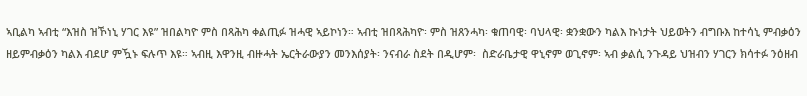ኣቢልካ ኣብቲ “እዝስ ዝኾነኒ ሃገር እዩ” ዝበልካዮ ምስ በጻሕካ ቀልጢፉ ዝሓዊ ኣይኮነን። ኣብቲ ዝበጻሕካዮ፡ ምስ ዝጸንሓካ፡ ቁጠባዊ፡ ባህላዊ፡ ቋንቋውን ካልእ ኩነታት ህይወትን ብግቡእ ከተሳኒ ምብቃዕን ዘይምብቃዕን ካልእ ብደሆ ምዃኑ ፍሉጥ እዩ። ኣብዚ እዋንዚ ብዙሓት ኤርትራውያን መንእሰያት፡ ንናብራ ስደት በዲሆም፡  ስድራቤታዊ ዋኒኖም ወጊኖም፡ ኣብ ቃልሲ ንጉዳይ ህዝብን ሃገርን ክሳተፉ ንዕዘብ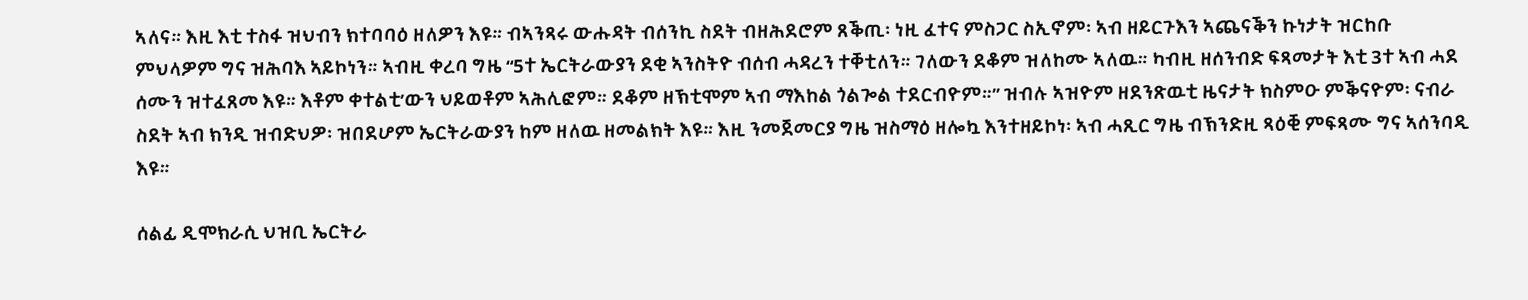ኣለና። እዚ እቲ ተስፋ ዝህብን ክተባባዕ ዘለዎን እዩ። ብኣንጻሩ ውሑዳት ብሰንኪ ስደት ብዘሕደሮም ጸቕጢ፡ ነዚ ፈተና ምስጋር ስኢኖም፡ ኣብ ዘይርጉእን ኣጨናቕን ኩነታት ዝርከቡ ምህላዎም ግና ዝሕባእ ኣይኮነን። ኣብዚ ቀረባ ግዜ “5ተ ኤርትራውያን ደቂ ኣንስትዮ ብሰብ ሓዳረን ተቐቲለን። ገለውን ደቆም ዝለከሙ ኣለዉ። ካብዚ ዘሰንብድ ፍጻመታት እቲ 3ተ ኣብ ሓደ ሰሙን ዝተፈጸመ እዩ። እቶም ቀተልቲ’ውን ህይወቶም ኣሕሊፎም። ደቆም ዘኽቲሞም ኣብ ማእከል ጎልጐል ተደርብዮም።” ዝብሉ ኣዝዮም ዘደንጽዉቲ ዜናታት ክስምዑ ምቕናዮም፡ ናብራ ስደት ኣብ ክንዲ ዝብድህዎ፡ ዝበደሆም ኤርትራውያን ከም ዘለዉ ዘመልክት እዩ። እዚ ንመጀመርያ ግዜ ዝስማዕ ዘሎኳ እንተዘይኮነ፡ ኣብ ሓጺር ግዜ ብኽንድዚ ጻዕቒ ምፍጻሙ ግና ኣሰንባዲ እዩ።

ሰልፊ ዲሞክራሲ ህዝቢ ኤርትራ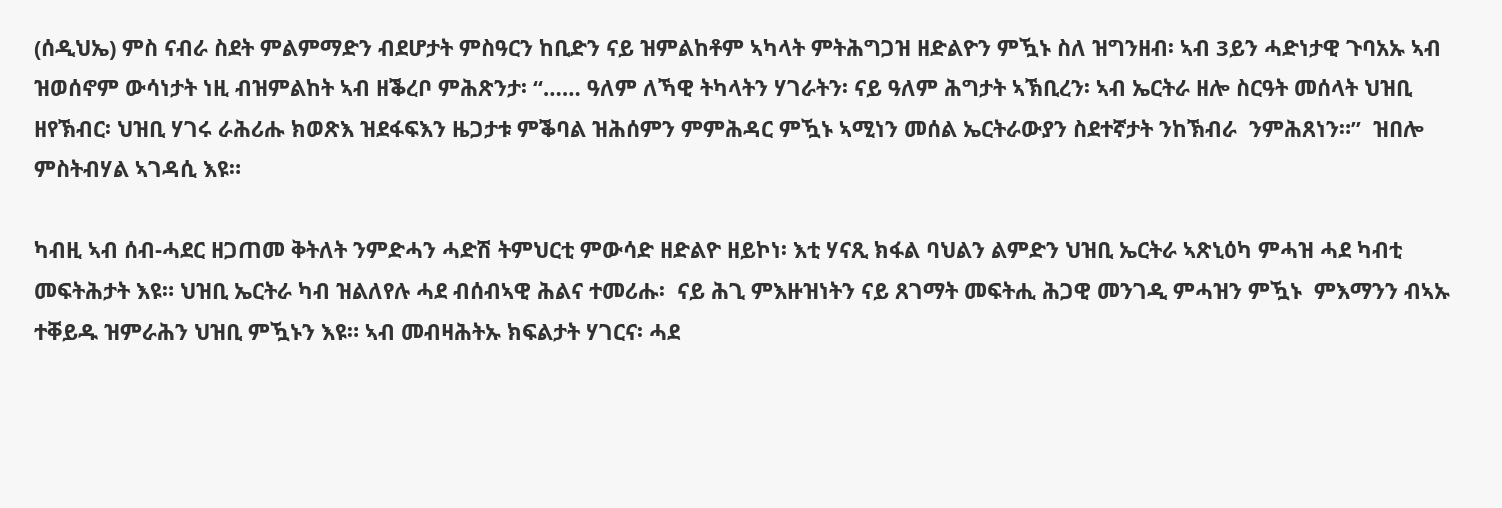(ሰዲህኤ) ምስ ናብራ ስደት ምልምማድን ብደሆታት ምስዓርን ከቢድን ናይ ዝምልከቶም ኣካላት ምትሕግጋዝ ዘድልዮን ምዃኑ ስለ ዝግንዘብ፡ ኣብ 3ይን ሓድነታዊ ጉባአኡ ኣብ ዝወሰኖም ውሳነታት ነዚ ብዝምልከት ኣብ ዘቕረቦ ምሕጽንታ፡ “…… ዓለም ለኻዊ ትካላትን ሃገራትን፡ ናይ ዓለም ሕግታት ኣኽቢረን፡ ኣብ ኤርትራ ዘሎ ስርዓት መሰላት ህዝቢ ዘየኽብር፡ ህዝቢ ሃገሩ ራሕሪሑ ክወጽእ ዝደፋፍእን ዜጋታቱ ምቕባል ዝሕሰምን ምምሕዳር ምዃኑ ኣሚነን መሰል ኤርትራውያን ስደተኛታት ንከኽብራ  ንምሕጸነን።”  ዝበሎ ምስትብሃል ኣገዳሲ እዩ።

ካብዚ ኣብ ሰብ-ሓደር ዘጋጠመ ቅትለት ንምድሓን ሓድሽ ትምህርቲ ምውሳድ ዘድልዮ ዘይኮነ፡ እቲ ሃናጺ ክፋል ባህልን ልምድን ህዝቢ ኤርትራ ኣጽኒዕካ ምሓዝ ሓደ ካብቲ መፍትሕታት እዩ። ህዝቢ ኤርትራ ካብ ዝልለየሉ ሓደ ብሰብኣዊ ሕልና ተመሪሑ፡  ናይ ሕጊ ምእዙዝነትን ናይ ጸገማት መፍትሒ ሕጋዊ መንገዲ ምሓዝን ምዃኑ  ምእማንን ብኣኡ ተቐይዱ ዝምራሕን ህዝቢ ምዃኑን እዩ። ኣብ መብዛሕትኡ ክፍልታት ሃገርና፡ ሓደ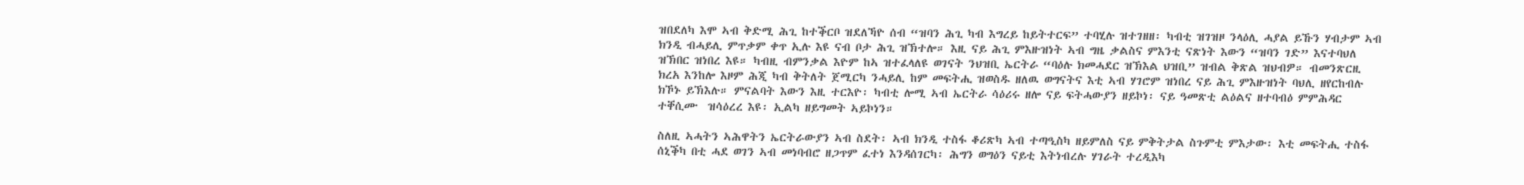ዝበደለካ እሞ ኣብ ቅድሚ ሕጊ ከተቕርቦ ዝደለኻዮ ሰብ “ዝባን ሕጊ ካብ እግረይ ከይትተርፍ” ተባሂሉ ዝተገዘዘ፡ ካብቲ ዝገዝዞ ንላዕሊ ሓያል ይኹን ሃብታም ኣብ ክንዲ ብሓይሊ ምጥቃም ቀጥ ኢሉ እዩ ናብ ቦታ ሕጊ ዝኽተሎ። እዚ ናይ ሕጊ ምእዙዝነት ኣብ ግዜ ቃልስና ምእንቲ ናጽነት እውን “ዝባን ገድ” እናተባህለ ዝኽበር ዝነበረ እዩ። ካብዚ ብምንቃል እዮም ከኣ ዝተፈላለዩ ወገናት ንህዝቢ ኤርትራ “ባዕሉ ክመሓደር ዝኽእል ህዝቢ” ዝብል ቅጽል ዝህብዎ። ብመንጽርዚ ክረአ እንከሎ እዞም ሕጂ ካብ ቅትለት ጀሚርካ ንሓይሊ ከም መፍትሒ ዝወስዱ ዘለዉ ወግናትና እቲ ኣብ ሃገሮም ዝነበረ ናይ ሕጊ ምእዙዝነት ባህሊ ዘየርከብሉ ክኾኑ ይኽእሉ። ምናልባት እውን እዚ ተርእዮ፡ ካብቲ ሎሚ ኣብ ኤርትራ ሳዕሪሩ ዘሎ ናይ ፍትሓውያን ዘይኮነ፡ ናይ ዓመጽቲ ልዕልና ዘተባብዕ ምምሕዳር ተቐሲሙ  ዝሳዕረረ እዩ፡ ኢልካ ዘይግመት ኣይኮነን።

ስለዚ ኣሓትን ኣሕዋትን ኤርትራውያን ኣብ ስደት፡ ኣብ ክንዲ ተስፋ ቆሪጽካ ኣብ ተጣዒስካ ዘይምለስ ናይ ምቅትታል ስጉምቲ ምእታው፡ እቲ መፍትሒ ተስፋ ሰኒቕካ በቲ ሓደ ወገን ኣብ መነባብሮ ዘጋጥም ፈተነ እንዳሰገርካ፡ ሕግን ወግዕን ናይቲ እትነብረሉ ሃገራት ተረዲእካ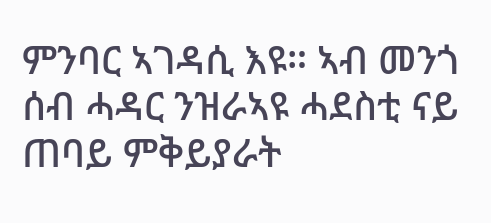ምንባር ኣገዳሲ እዩ። ኣብ መንጎ ሰብ ሓዳር ንዝራኣዩ ሓደስቲ ናይ ጠባይ ምቅይያራት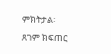ምክትታል፡ ጸገም ክፍጠር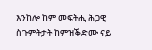እንከሎ ከም መፍትሒ ሕጋዊ ስጉምትታት ከምዝቕድሙ ናይ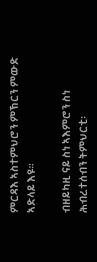ምርዳእ ኣስተምህሮን ምኽርን ምውድ ኣድላይ እዩ።

ብዘይካዚ ናይ ስነ ኣእምሮን ስነ ሕብረተሰብን ትምህርቲ፡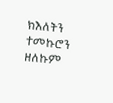ክእለትን  ተመኩሮን ዘለኩም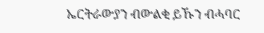ኤርትራውያን ብውልቂ ይኹን ብሓባር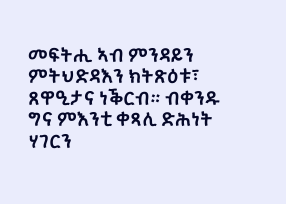መፍትሒ ኣብ ምንዳይን ምትህድዳእን ክትጽዕቱ፣  ጸዋዒታና ነቕርብ። ብቀንዱ ግና ምእንቲ ቀጻሊ ድሕነት ሃገርን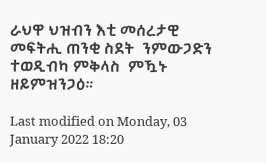ራህዋ ህዝብን እቲ መሰረታዊ መፍትሒ ጠንቂ ስደት  ንምውጋድን ተወዲብካ ምቅላስ  ምዃኑ ዘይምዝንጋዕ።

Last modified on Monday, 03 January 2022 18:20